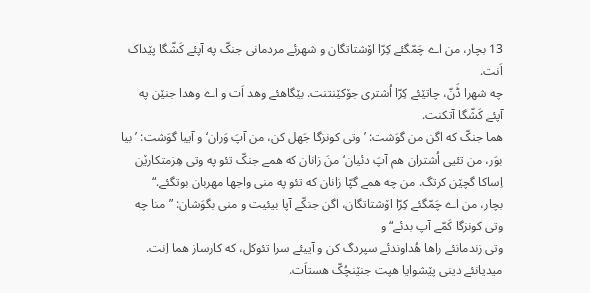13 بچار، من اے چَمّگئے کِرّا اۆشتاتگان و شهرئے مردمانی جنکّ په آپئے کَشّگا پێداک اَنت.
چه شهرا ڈَنّ، چاتێئے کِرّا اُشتری جۆکێنتنت. بێگاهئے وهد اَت و اے وهدا جنێن په آپئے کَشّگا آتکنت.
هما جنکّ که اگن من گوَشت: ’وتی کونزگا جَهل کن، من آپَ وَران‘ و آییا گوَشت: ’بیا بوَر، من تئیی اُشتران هم آپَ دئیان‘ منَ زانان که همے جنکّ تئو په وتی هِزمتکارێن اِساکا گچێن کرتگ. من چه همے گپّا زانان که تئو په منی واجها مهربان بوتگئے.“
بچار، من اے چَمّگئے کِرّا اۆشتاتگان، اگن جنکّے آپا بیئیت و منی بگوَشان: ”منا چه وتی کونزگا کَمّے آپ بدئے“ و
وتی زندمانئے راها هُداوندئے سپردگ کن و آییئے سرا تئوکل، که کارساز هما اِنت.
میدیانئے دینی پێشوایا هپت جنێنچُکّ هستاَت.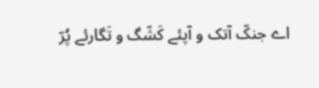اے جنکّ آتک و آپئے کَشّگ و تَگارئے پُرّ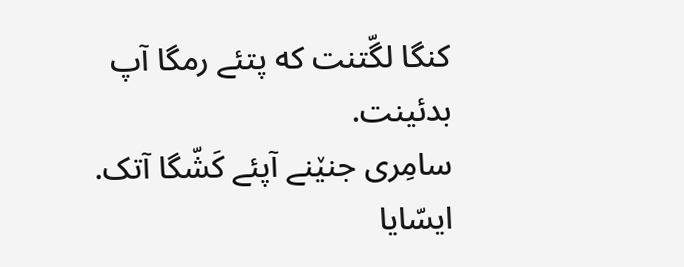کنگا لگّتنت که پتئے رمگا آپ بدئینت.
سامِری جنێنے آپئے کَشّگا آتک. ایسّایا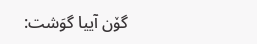گۆن آییا گوَشت: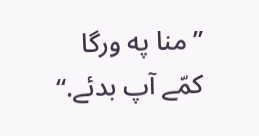”منا په ورگا کمّے آپ بدئے.“